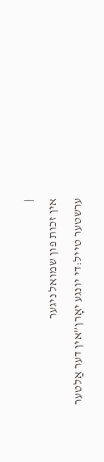|
אין זכות פון שמואל ניגער
ערשטער טייל:די יונגע יאָרן”אין דער אַלטער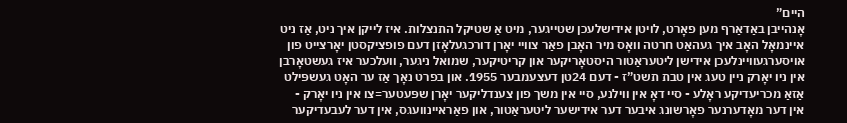היים”
אָנהייבן באַדאַרף מען פאָרט, לויטן אידישלעכן שטייגער, מיט אַ שטיקל התנצלות. איז לייקן איך ניט, אַז ניט איינמאָל האָב איך געהאַט חרטה וואָס מיר האָבן פאַר צוויי יאָרן דורכגעלאָזן דעם פופציקסטן יאָרצייט פון אויסערגעוויינלעכן אידישן ליטעראַטור היסטאָריקער און קריטיקער, שמואל ניגער, וועלכער איז געשטאָרבן אין ניו יאָרק ניין טעג אין טבת תשט”ז - דעם 24טן דעצעמבער 1955. און בפרט נאָך אַז ער האָט געשפּילט אַזאַ מכריעדיקע ראָלע - סיי דאָ אין ווילנע, סיי אין משך פון צענדליקער יאָרן שפּעטער=צו אין ניו יאָרק - אין דער מאָדערנער פאָרשונג איבער דער אידישער ליטעראַטור, און פאַראיינוועגס, אין דער לעבעדיקער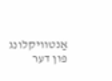אַנטוויקלונג פון דער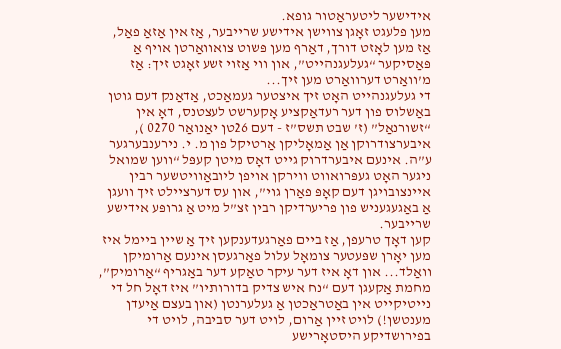אידישער ליטעראַטור גופא.
מען פלעגט זאָגן צווישן אידישע שרייבער, אַז אין אַזאַ פאַל, אַז מען לאָזט דורך, דאַרף מען פּשוט צואוואַרטן אויף אַ פּאַסיקער “געלעגנהייט”, און ווי אַזוי זשע זאָגט זיך: אַז מ’וואַרט דערוואַרט מען זיך...
די געלעגנהייט האָט זיך איצטער געמאַכט, אַדאַנק דעם גוטן באַשלוס פון דער רעדאַקציע אָקערשט לעצטנס, דאָ אין “זשורנאַל” (ז’ שבט תשס”ז - דעם 26טן יאַנואַר 0270 ), איבערצודרוקן אַן אַמאָליקן אַרטיקל פון מ. י. נירענבערגער ע”ה. אינעם איבערדרוק גייט דאָס מיטן קעפּל “ווען שמואל ניגער האָט געפּרואווט ווירקן אויפן ליובאַוויטשער רבין איינצובויגן דעם קאָפּ פאַרן גוי”, און עס דערציילט זיך וועגן אַ באַגעגעניש פון פריערדיקן רבין זצ”ל מיט אַ גרופּע אידישע שרייבער.
קען דאָך טרעפן, אַז ביים פאַרגעדענקען זיך אַ שיין ביימל איז מען יאָרן שפּעטער צומאָל עלול פאַרגעסן אינעם אַרומיקן וואַלד... און דאָ איז דער עיקר טאַקע דער באַגריף “אַרומיק”, מחמת אַקעגן דעם “נח איש צדיק בדורותיו” איז דאָל חל די נייטיקייט אין באַטראַכטן אַ געלערנטן (און בעצם אַיעדן מענטשן!) לויט זיין אַרום, לויט דער סביבה, לויט די בפירושדיקע היסטאָרישע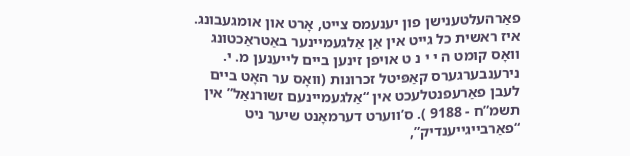פאַרהעלטענישן פון יענעמס צייט, אָרט און אומגעבונג.
איז ראשית כל גייט אין אַן אַלגעמיינער באַטראַכטונג וואָס קומט ה י י נ ט אויפן זינען ביים לייענען מ. י. נירענבערגערס קאַפּיטל זכרונות (וואָס ער האָט ביים לעבן פאַרעפנטלעכט אין “אַלגעמיינעם זשורנאַל” אין תשמ”ח - 9188 ). ס’ווערט דערמאָנט שיער ניט “פאַרבייגייענדיק”,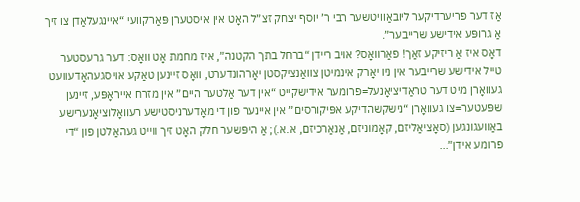אַז דער פריערדיקער ליובאַוויטשער רבי ר’ יוסף יצחק זצ”ל האָט אין איסטערן פּאַרקוועי “איינגעלאַדן צו זיך אַ גרופּע אידישע שרייבער”.
דאָס איז אַ ריזיקע זאַך! פאַרוואָס? אויב ריידן “ברחל בתך הקטנה”, איז מחמת אָט וואָס: דער גרעסטער טייל אידישע שרייבער אין ניו יאָרק אינמיטן צוואַנציקסטן יאָרהונדערט, וואָס זיינען טאַקע אויסגעהאָדעוועט געוואָרן מיט דער טראַדיציאָנעל=פרומער אידישקייט “אין דער אַלטער היים” אין מזרח אייראָפּע, זיינען שפּעטער=צו געוואָרן “נישקשהדיקע אפּיקורסים” אין איינער פון די מאָדערניסטישע רעוואָלוציאָנערישע באַוועגונגען (סאָציאַליזם, קאָמוניזם, אַנאַרכיזם, א.א.); אַ היפּשער חלק האָט זיך ווייט געהאַלטן פון “די פרומע אידן”...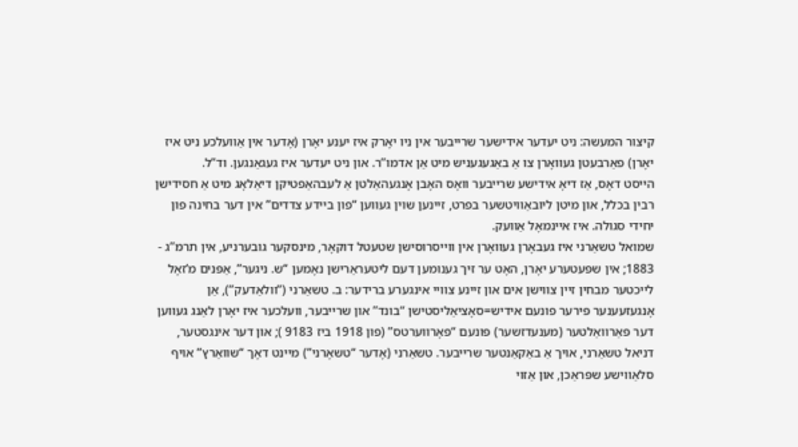קיצור המעשה: ניט יעדער אידישער שרייבער אין ניו יאָרק איז יענע יאָרן (אָדער אין אַוועלכע ניט איז יאָרן) פאַרבעטן געוואָרן צו אַ באַגעגעניש מיט אַן אדמו”ר. און ניט יעדער איז געגאַנגען. וד”ל.
הייסט דאָס, אַז דיאָ אידישע שרייבער וואָס האָבן אָנגעהאַלטן אַ לעבהאַפטיקן דיאַלאָג מיט אַ חסידישן רבין בכלל, און מיטן ליובאַוויטשער בפרט, זיינען שוין געווען “פון ביידע צדדים” אין דער בחינה פון יחידי סגולה. איז איינמאָל אַוועק.
שמואל טשאַרני איז געבאָרן געוואָרן אין ווייסרוסישן שטעטל דוקאָר, מינסקער גובערניע, אין תרמ”ג - 1883; אין שפּעטערע יאָרן, האָט ער זיך גענומען דעם ליטעראַרישן נאָמען “ש. ניגער”, אַפּנים מ’זאָל לייכטער מבחין זיין צווישן אים און זיינע צוויי אינגערע ברידער: ב. טשאַרני (”וולאַדעק”), אַן אָנגעזעענער פירער פונעם אידיש=סאָציאַליסטישן “בונד” און שרייבער, וועלכער איז יאָרן לאַנג געווען דער פאַרוואַלטער (מענעדזשער) פונעם “פאָרווערטס” (פון 1918 ביז 9183 ); און דער אינגסטער, דניאל טשאַרני, אויך אַ באַקאַנטער שרייבער. טשאַרני (אָדער “טשאָרני”) מיינט דאָך “שוואַרץ” אויף סלאַווישע שפּראַכן, און אַזוי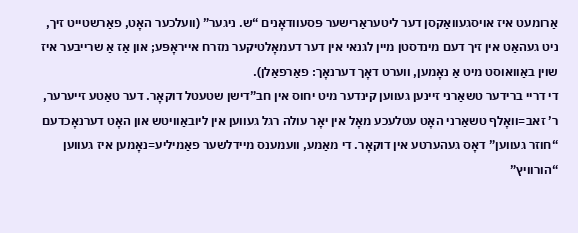אַרומעט איז אויסגעוואַקסן דער ליטעראַרישער פּסעוודאָנים “ש. ניגער” (וועלכער האָט, פאַרשטייט זיך, ניט געהאַט אין זיך דעם מינדסטן מיין לגנאי אין דער דעמאָלטיקער מזרח אייראָפּע; און אַז אַ שרייבער איז שוין באַוואוסט מיט אַ נאָמען, ווערט דאָך דערנאָך: פאַרפאַלן).
די דריי ברידער טשאַרני זיינען געווען קינדער מיט יחוס אין חב”דישן שטעטל דוקאָר. דער טאַטע זייערער, ר’ זאב=וואָלף טשאַרני האָט עטלעכע מאָל אין יאָר עולה רגל געווען אין ליובאַוויטש און האָט דערנאָכדעם “חוזר געווען” דאָס געהערטע אין דוקאָר. די מאַמע, וועמענס מיידלשער פאַמיליע=נאָמען איז געווען “הורוויץ”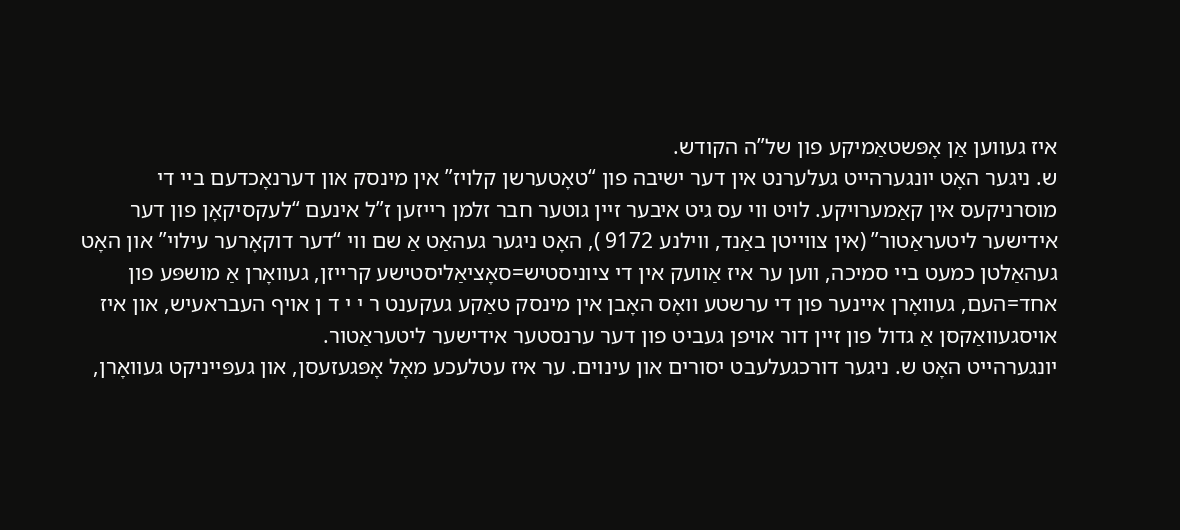איז געווען אַן אָפּשטאַמיקע פון של”ה הקודש.
ש. ניגער האָט יונגערהייט געלערנט אין דער ישיבה פון “טאָטערשן קלויז” אין מינסק און דערנאָכדעם ביי די מוסרניקעס אין קאַמערויקע. לויט ווי עס גיט איבער זיין גוטער חבר זלמן רייזען ז”ל אינעם “לעקסיקאָן פון דער אידישער ליטעראַטור” (אין צווייטן באַנד, ווילנע 9172 ), האָט ניגער געהאַט אַ שם ווי “דער דוקאָרער עילוי” און האָט געהאַלטן כמעט ביי סמיכה, ווען ער איז אַוועק אין די ציוניסטיש=סאָציאַליסטישע קרייזן, געוואָרן אַ מושפּע פון אחד=העם, געוואָרן איינער פון די ערשטע וואָס האָבן אין מינסק טאַקע געקענט ר י י ד ן אויף העבראעיש, און איז אויסגעוואַקסן אַ גדול פון זיין דור אויפן געביט פון דער ערנסטער אידישער ליטעראַטור.
יונגערהייט האָט ש. ניגער דורכגעלעבט יסורים און עינוים. ער איז עטלעכע מאָל אָפּגעזעסן, און געפּייניקט געוואָרן,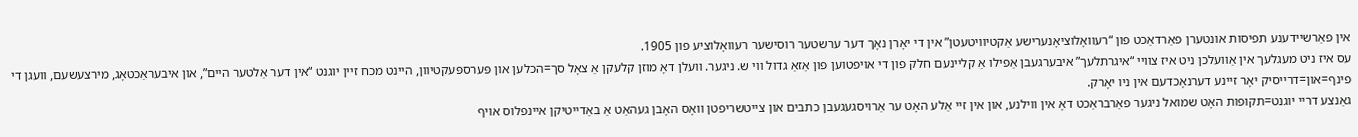אין פאַרשיידענע תפיסות אונטערן פאַרדאַכט פון “רעוואָלוציאָנערישע אַקטיוויטעטן” אין די יאָרן נאָך דער ערשטער רוסישער רעוואָלוציע פון 1905.
עס איז ניט מעגלעך אין אַוועלכן ניט איז צוויי “איגרתלעך” איבערגעבן אַפילו אַ קליינעם חלק פון די אויפטוען פון אַזאַ גדול ווי ש. ניגער. וועלן דאָ מוזן קלעקן אַ צאָל סך=הכלען און פּערספּעקטיוון, היינט מכח זיין יוגנט “אין דער אַלטער היים”, און איבעראַכטאָג, מירצעשעם, וועגן די פינף=און=דרייסיק יאָר זיינע דערנאָכדעם אין ניו יאָרק.
גאַנצע דריי יוגנט=תקופות האָט שמואל ניגער פאַרבראַכט דאָ אין ווילנע, און אין זיי אַלע האָט ער אַרויסגעגעבן כתבים און צייטשריפטן וואָס האָבן געהאַט אַ באַדייטיקן איינפלוס אויף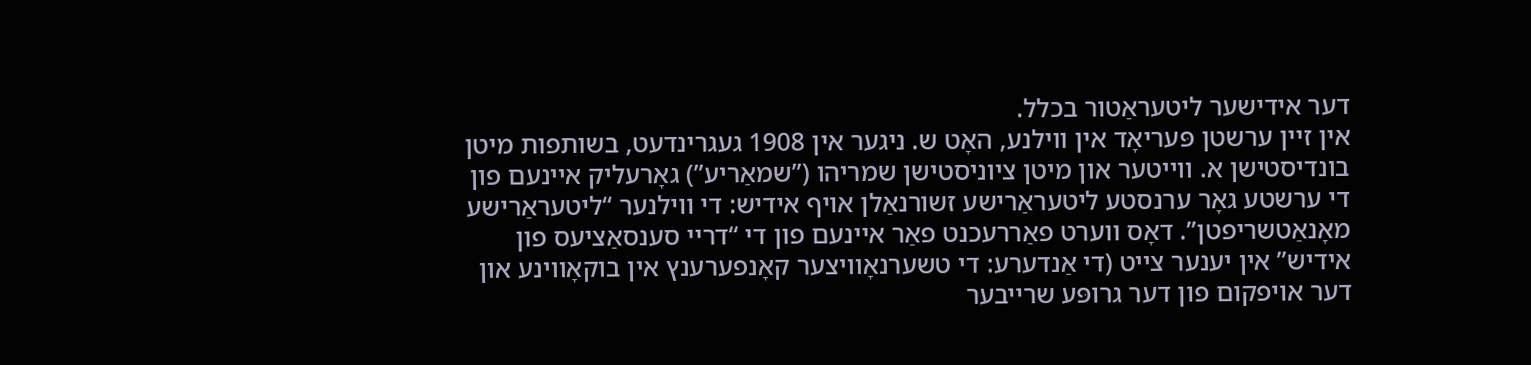דער אידישער ליטעראַטור בכלל.
אין זיין ערשטן פּעריאָד אין ווילנע, האָט ש. ניגער אין 1908 געגרינדעט, בשותפות מיטן בונדיסטישן א. ווייטער און מיטן ציוניסטישן שמריהו (”שמאַריע”) גאָרעליק איינעם פון די ערשטע גאָר ערנסטע ליטעראַרישע זשורנאַלן אויף אידיש: די ווילנער “ליטעראַרישע מאָנאַטשריפטן”. דאָס ווערט פאַררעכנט פאַר איינעם פון די “דריי סענסאַציעס פון אידיש” אין יענער צייט (די אַנדערע: די טשערנאָוויצער קאָנפערענץ אין בוקאָווינע און דער אויפקום פון דער גרופּע שרייבער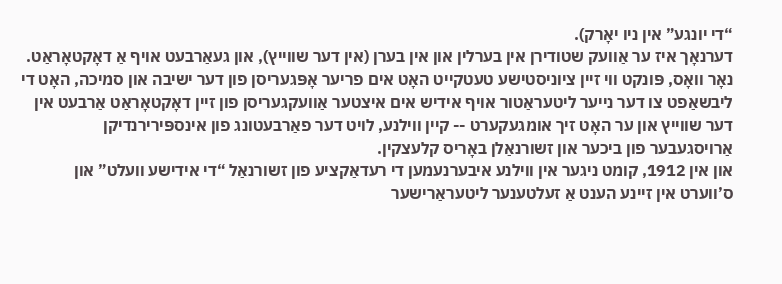“די יונגע” אין ניו יאָרק).
דערנאָך איז ער אַוועק שטודירן אין בערלין און אין בערן (אין דער שווייץ), און געאַרבעט אויף אַ דאָקטאָראַט. נאָר וואָס, פּונקט ווי זיין ציוניסטישע טעטקייט האָט אים פריער אָפּגעריסן פון דער ישיבה און סמיכה, האָט די ליבשאַפט צו דער נייער ליטעראַטור אויף אידיש אים איצטער אַוועקגעריסן פון זיין דאָקטאָראַט אַרבעט אין דער שווייץ און ער האָט זיך אומגעקערט -- קיין ווילנע, לויט דער פאַרבעטונג פון אינספּירירנדיקן אַרויסגעבער פון ביכער און זשורנאַלן באָריס קלעצקין.
און אין 1912, קומט ניגער אין ווילנע איבערנעמען די רעדאַקציע פון זשורנאַל “די אידישע וועלט” און ס’ווערט אין זיינע הענט אַ זעלטענער ליטעראַרישער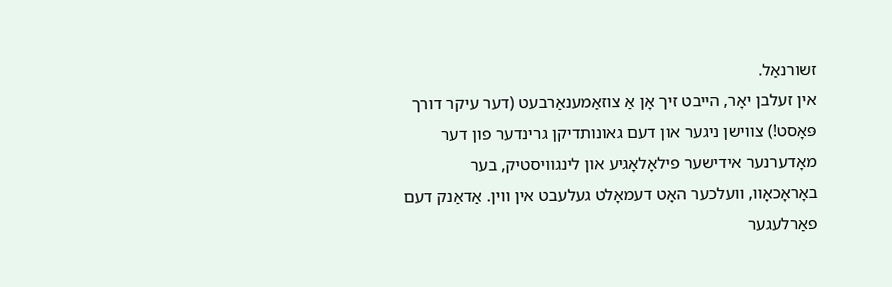זשורנאַל.
אין זעלבן יאָר, הייבט זיך אָן אַ צוזאַמענאַרבעט (דער עיקר דורך פּאָסט!) צווישן ניגער און דעם גאונותדיקן גרינדער פון דער מאָדערנער אידישער פילאָלאָגיע און לינגוויסטיק, בער באָראָכאָוו, וועלכער האָט דעמאָלט געלעבט אין ווין. אַדאַנק דעם פאַרלעגער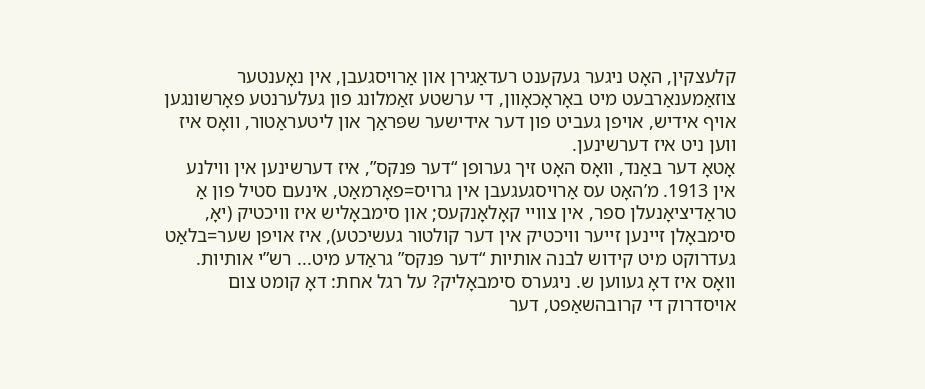קלעצקין, האָט ניגער געקענט רעדאַגירן און אַרויסגעבן, אין נאָענטער צוזאַמענאַרבעט מיט באָראָכאָוון, די ערשטע זאַמלונג פון געלערנטע פאָרשונגען אויף אידיש, אויפן געביט פון דער אידישער שפּראַך און ליטעראַטור, וואָס איז ווען ניט איז דערשינען.
אָטאָ דער באַנד, וואָס האָט זיך גערופן “דער פּנקס”, איז דערשינען אין ווילנע אין 1913. מ’האָט עס אַרויסגעגעבן אין גרויס=פאָרמאַט, אינעם סטיל פון אַ טראַדיציאָנעלן ספר, אין צוויי קאָלאָנקעס; און סימבאָליש איז וויכטיק (יאָ, סימבאָלן זיינען זייער וויכטיק אין דער קולטור געשיכטע), איז אויפן שער=בלאַט געדרוקט מיט קידוש לבנה אותיות “דער פּנקס” גראַדע מיט... רש”י אותיות.
וואָס איז דאָ געווען ש. ניגערס סימבאָליק? על רגל אחת: דאָ קומט צום אויסדרוק די קרובהשאַפט, דער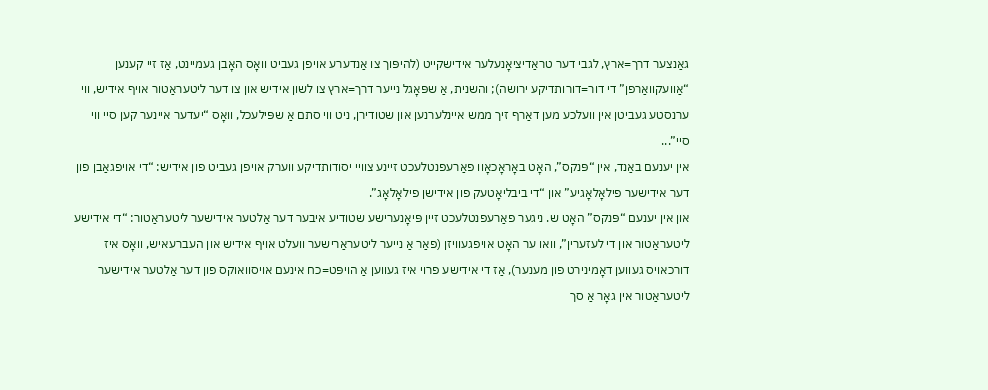גאַנצער דרך=ארץ, לגבי דער טראַדיציאָנעלער אידישקייט (להיפּוך צו אַנדערע אויפן געביט וואָס האָבן געמיינט, אַז זיי קענען “אַוועקוואַרפן” די דור=דורותדיקע ירושה); והשנית, אַ שפּאָגל נייער דרך=ארץ צו לשון אידיש און צו דער ליטעראַטור אויף אידיש, ווי ערנסטע געביטן אין וועלכע מען דאַרף זיך ממש איינלערנען און שטודירן, ניט ווי סתם אַ שפּילעכל, וואָס “יעדער איינער קען סיי ווי סיי”...
אין יענעם באַנד, אין “פּנקס”, האָט באָראָכאָוו פאַרעפנטלעכט זיינע צוויי יסודותדיקע ווערק אויפן געביט פון אידיש: “די אויפגאַבן פון דער אידישער פילאָלאָגיע” און “די ביבליאָטעק פון אידישן פילאָלאָג”.
און אין יענעם “פּנקס” האָט ש. ניגער פאַרעפנטלעכט זיין פּיאָנערישע שטודיע איבער דער אַלטער אידישער ליטעראַטור: “די אידישע ליטעראַטור און די לעזערין”, וואו ער האָט אויפגעוויזן (פאַר אַ נייער ליטעראַרישער וועלט אויף אידיש און העברעאיש, וואָס איז דורכאויס געווען דאָמינירט פון מענער), אַז די אידישע פרוי איז געווען אַ הויפּט=כח אינעם אויסוואוקס פון דער אַלטער אידישער ליטעראַטור אין גאָר אַ סך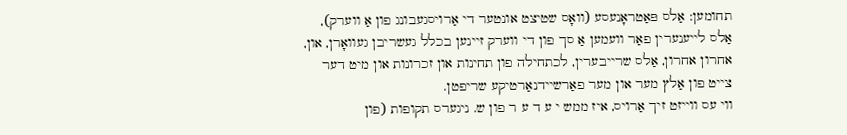תחומען: אַלס פּאַטראָנעסע (וואָס שטיצט אונטער די אַרויסגעבונג פון אַ ווערק), אַלס לייענערין פאַר וועמען אַ סך פון די ווערק זיינען בכלל געשריבן געוואָרן, און, אחרון אחרון, אַלס שרייבערין, לכתחילה פון תחינות און זכרונות און מיט דער צייט פון אַלץ מער און מער פאַרשיידנאַרטיקע שריפטן.
ווי עס ווייזט זיך אַרויס, איז ממש י ע ד ע ר פון ש. ניגערס תקופות (פון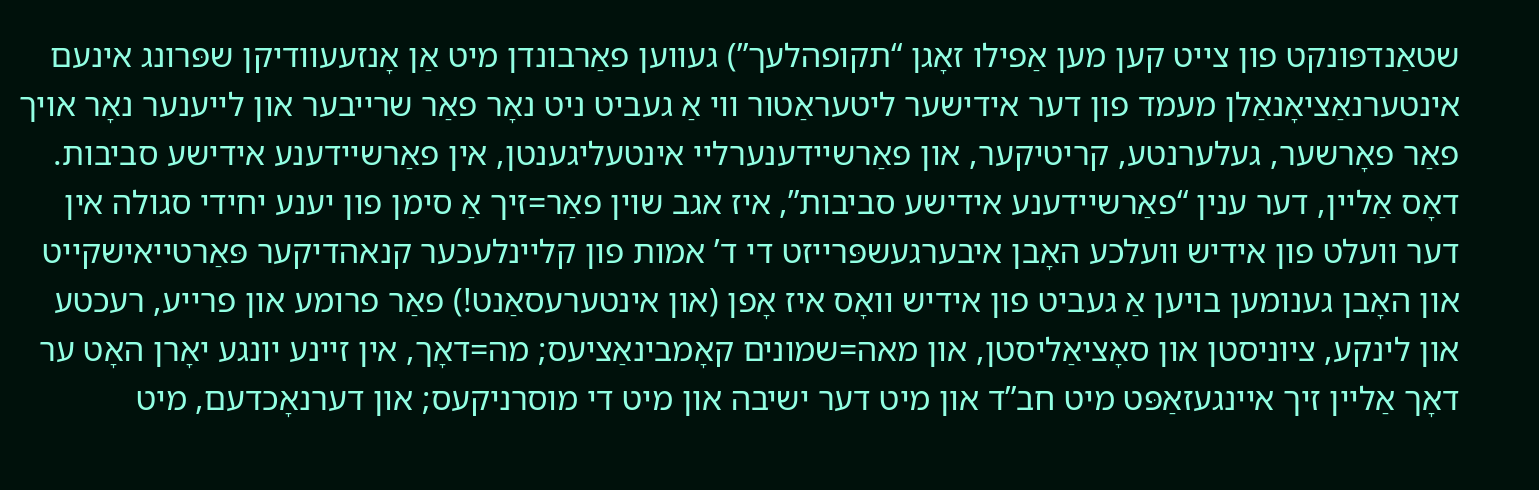שטאַנדפּונקט פון צייט קען מען אַפילו זאָגן “תקופהלעך”) געווען פאַרבונדן מיט אַן אָנזעעוודיקן שפּרונג אינעם אינטערנאַציאָנאַלן מעמד פון דער אידישער ליטעראַטור ווי אַ געביט ניט נאָר פאַר שרייבער און לייענער נאָר אויך פאַר פאָרשער, געלערנטע, קריטיקער, און פאַרשיידענערליי אינטעליגענטן, אין פאַרשיידענע אידישע סביבות.
דאָס אַליין, דער ענין “פאַרשיידענע אידישע סביבות”, איז אגב שוין פאַר=זיך אַ סימן פון יענע יחידי סגולה אין דער וועלט פון אידיש וועלכע האָבן איבערגעשפּרייזט די ד’ אמות פון קליינלעכער קנאהדיקער פּאַרטייאישקייט און האָבן גענומען בויען אַ געביט פון אידיש וואָס איז אָפן (און אינטערעסאַנט!) פאַר פרומע און פרייע, רעכטע און לינקע, ציוניסטן און סאָציאַליסטן, און מאה=שמונים קאָמבינאַציעס; מה=דאָך, אין זיינע יונגע יאָרן האָט ער דאָך אַליין זיך איינגעזאַפּט מיט חב”ד און מיט דער ישיבה און מיט די מוסרניקעס; און דערנאָכדעם, מיט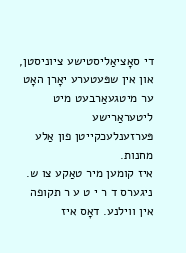די סאָציאַליסטישע ציוניסטן, און אין שפּעטערע יאָרן האָט ער מיטגעאַרבעט מיט ליטעראַרישע פּערזענלעכקייטן פון אַלע מחנות.
איז קומען מיר טאַקע צו ש. ניגערס ד ר י ט ע ר תקופה אין ווילנע. דאָס איז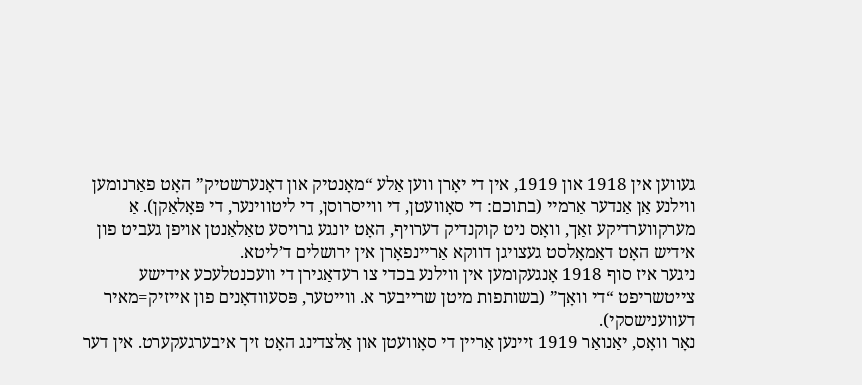געווען אין 1918 און 1919, אין די יאָרן ווען אַלע “מאָנטיק און דאָנערשטיק” האָט פאַרנומען ווילנע אַן אַנדער אַרמיי (בתוכם: די סאָוועטן, די ווייסרוסן, די ליטווינער, די פּאָלאַקן). אַ מערקווערדיקע זאַך, וואָס ניט קוקנדיק דערויף, האָט יונגע גרויסע טאַלאַנטן אויפן געביט פון אידיש האָט דאַמאָלסט געצויגן דווקא אַריינפאָרן אין ירושלים ד’ליטא.
ניגער איז סוף 1918 אָנגעקומען אין ווילנע בכדי צו רעדאַגירן די וועכנטלעכע אידישע צייטשריפט “די וואָך” (בשותפות מיטן שרייבער א. ווייטער, פּסעוודאָנים פון אייזיק=מאיר דעווענישסקי).
נאָר וואָס, יאַנואַר 1919 זיינען אַריין די סאָוועטן און אַלצדינג האָט זיך איבערגעקערט. אין דער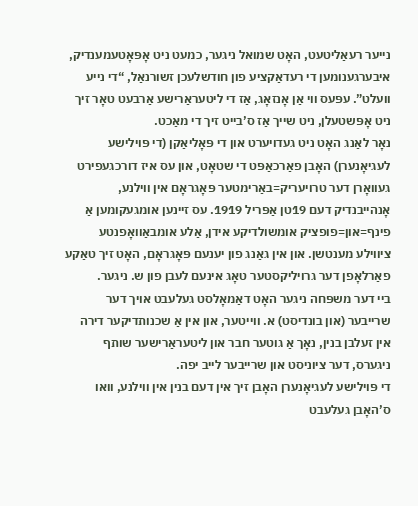נייער רעאַליטעט, האָט שמואל ניגער, כמעט ניט אָפּאָטעמענדיק, איבערגענומען די רעדאַקציע פון חודשלעכן זשורנאַל, “די נייע וועלט”. עפּעס ווי אַן אָנזאָג, אַז די ליטעראַרישע אַרבעט טאָר זיך ניט אָפּשטעלן, ניט שייך אַז ס’בייט זיך די מאַכט.
נאָר לאַנג האָט ניט געדויערט און די פּאָליאַקן (די פּוילישע לעגיאָנערן) האָבן פאַרכאַפּט די שטאָט, און עס איז דורכגעפירט געוואָרן דער טרויעריק=באַרימטער פּאָגראָם אין ווילנע, אָנהייבנדיק דעם 19טן אַפּריל 1919. עס זיינען אומגעקומען אַ פינף=און=פופציק אומשולדיקע אידן, אַלע אומבאַוואָפנטע ציווילע מענטשן. און אין גאַנג פון יענעם פּאָגראָם, האָט זיך טאַקע פאַרלאָפן דער גרויליקסטער טאָג אינעם לעבן פון ש. ניגער.
ביי דער משפּחה ניגער האָט דאַמאָלסט געלעבט אויך דער שרייבער (און בונדיסט) א. ווייטער, און אין אַ שכנותדיקער דירה אין זעלבן בנין, נאָך אַ גוטער חבר און ליטעראַרישער שותף ניגערס, דער ציוניסט און שרייבער לייב יפה.
די פּוילישע לעגיאָנערן האָבן זיך אין דעם בנין אין ווילנע, וואו ס’האָבן געלעבט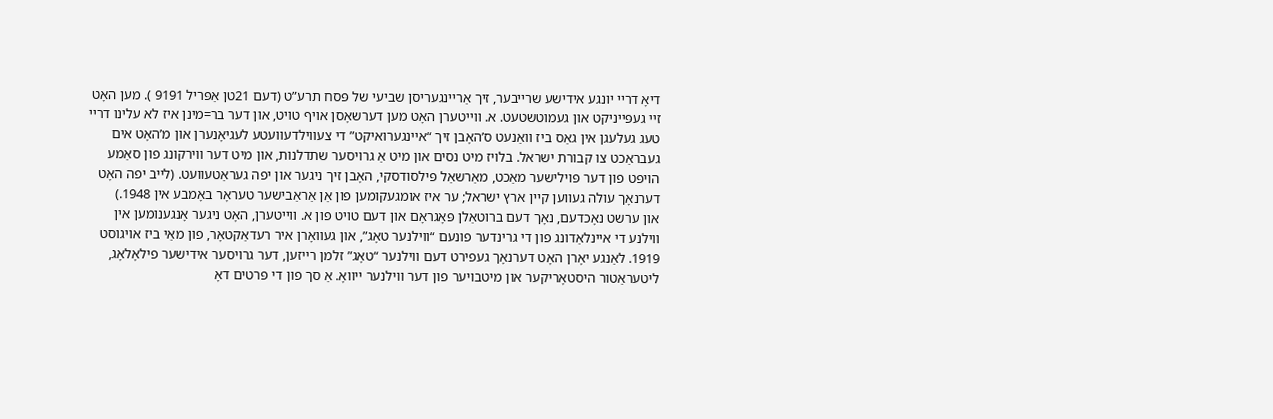דיאָ דריי יונגע אידישע שרייבער, זיך אַריינגעריסן שביעי של פּסח תרע”ט (דעם 21טן אַפּריל 9191 ). מען האָט זיי געפּייניקט און געמוטשטעט. א. ווייטערן האָט מען דערשאָסן אויף טויט, און דער בר=מינן איז לא עלינו דריי טעג געלעגן אין גאַס ביז וואַנעט ס’האָבן זיך “איינגערואיקט” די צעווילדעוועטע לעגיאָנערן און מ’האָט אים געבראַכט צו קבורת ישראל. בלויז מיט נסים און מיט אַ גרויסער שתדלנות, און מיט דער ווירקונג פון סאַמע הויפּט פון דער פּוילישער מאַכט, מאַרשאַל פּילסודסקי, האָבן זיך ניגער און יפה געראַטעוועט. (לייב יפה האָט דערנאָך עולה געווען קיין ארץ ישראל; ער איז אומגעקומען פון אַן אַראַבישער טעראָר באָמבע אין 1948.)
און ערשט נאָכדעם, נאָך דעם ברוטאַלן פּאָגראָם און דעם טויט פון א. ווייטערן, האָט ניגער אָנגענומען אין ווילנע די איינלאַדונג פון די גרינדער פונעם “ווילנער טאָג”, און געוואָרן איר רעדאַקטאָר, פון מאַי ביז אויגוסט 1919. לאַנגע יאָרן האָט דערנאָך געפירט דעם ווילנער “טאָג” זלמן רייזען, דער גרויסער אידישער פילאָלאָג, ליטעראַטור היסטאָריקער און מיטבויער פון דער ווילנער ייוואָ. אַ סך פון די פּרטים דאָ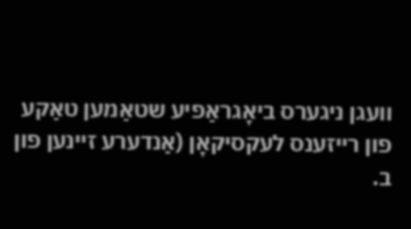וועגן ניגערס ביאָגראַפיע שטאַמען טאַקע פון רייזענס לעקסיקאָן (אַנדערע זיינען פון ב.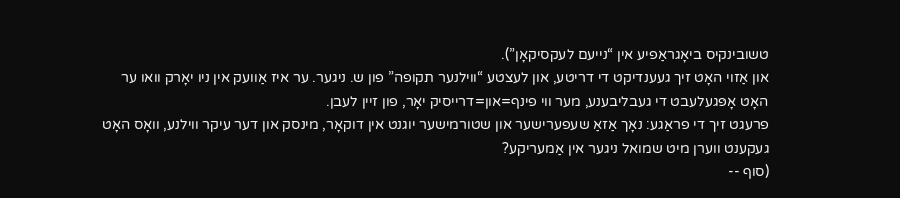טשובינקיס ביאָגראַפיע אין “נייעם לעקסיקאָן”).
און אַזוי האָט זיך געענדיקט די דריטע, און לעצטע “ווילנער תקופה” פון ש. ניגער. ער איז אַוועק אין ניו יאָרק וואו ער האָט אָפּגעלעבט די געבליבענע, מער ווי פינף=און=דרייסיק יאָר, פון זיין לעבן.
פרעגט זיך די פראַגע: נאָך אַזאַ שעפערישער און שטורמישער יוגנט אין דוקאָר, מינסק און דער עיקר ווילנע, וואָס האָט געקענט ווערן מיט שמואל ניגער אין אַמעריקע?
(סוף --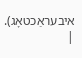איבעראַכטאָג). |